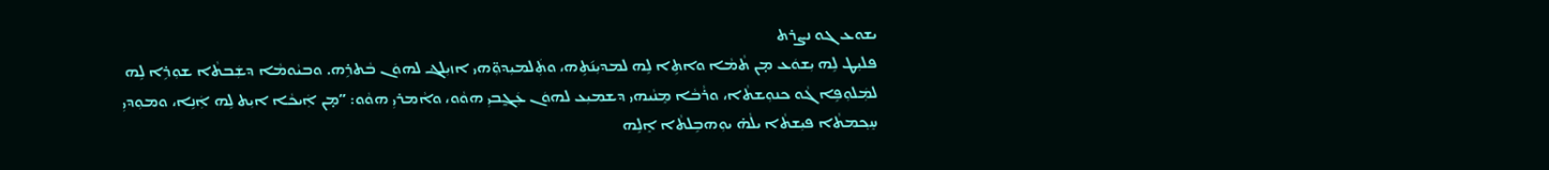ܝܫܘܥ ܓܘ ܢܨܪܬ
ܦܠܝܼܛ ܠܹܗ ܝܼܫܘܿܥ ܡ̣ܢ ܬܵܡܵܐ ܘܐܬܹ‌ܐ ܠܹܗ ܠܡܕܝܼܢ݇ܬܹܗ، ܘܬܲܠܡܝܼܕܘܼ̈ܗ‌ܝ ܐܙܝܼܠܔ ܠܗܘܿܢ ܒܵܬܪܹܗ. ܘܒܝܵܘܡܵܐ ܕܫܲܒܬܵ‌ܐ ܫܘܼܪܹܐ ܠܹܗ ܠܡܲܠܘܼܦܹܐ ܓܵܘ ܟܢܘܼܫܬܵ‌ܐ، ܘܪܵܒܵܐ ܡܸܢܵܝܗ‌ܝ ܕܫܡܝܼܥ ܠܗܘܿܢ ܥܲܓ̰ܒܝܼ ܗܘܵܘ، ܘܐܵܡܪܝܼ ܗܘܵܘ: ”ܡ̣ܢ ܐܲܝܟܵܐ ܐܝܼܬ ܠܹܗ ܐܲܢܹܐ، ܘܡܘܼܕܝܼ ܚܸܟ݂ܡܬܵ‌ܐ ܦܝܼܫܬܵ‌ܐ ܝܠܵܗ̇ ܝܘܼܗܒܹܠܬܵ‌ܐ ܐܸܠܹܗ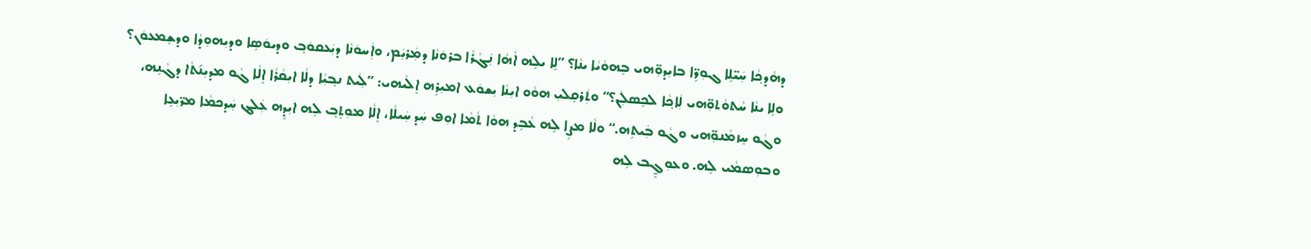ܕܗܵܕܟ݂ܵܐ ܚܲܝ̈ܠܹܐ ܓܘܼܪܹ̈ܐ ܒܐܝܼܕܘܼ̈ܗ‌ܝ ܒܹܗܘܵܝܵܐ ܝܢܵܐ؟ ”ܠܹܐ ܝܠܹܗ ܐܵܗܵܐ ܢܲܓܵܪܵܐ ܒܪܘܿܢܵܐ ܕܡܲܪܝܲܡ، ܘܐܲܚܘܿܢܵܐ ܕܝܲܥܩܘܿܒ݂ ܘܕܝܘܿܣܹܐ ܘܕܝܼܗܘܼܕܵܐ ܘܕܫܸܡܥܘܿܢ؟ ܘܠܹܐ ܝܢܵܐ ܚܵܬܘܵܬܘܼ̈ܗ‌ܝ ܠܲܐܟ݂ܵܐ ܠܟܸܣܠܲܢ؟“ ܘܬܲܪܩܸܠܝܼ ܗܘܵܘ ܐܝܼܢܵܐ ܝܼܫܘܿܥ ܐܡܝܼܪܹܗ ܐܸܠܵܝܗ‌ܝ: ”ܠܲܝܬ ܢܒ݂ܝܼܵܐ ܕܠܵܐ ܐܝܼܩܵܪܵܐ ܐܸܠܵܐ ܓܵܘ ܡܕܝܼܢ݇ܬܵ‌ܐ ܕܓܵܢܹܗ، ܘܓܵܘ ܚܸܙܡܵܢܘܼ̈ܗ‌ܝ ܘܓܵܘ ܒܲܝܬܹܗ.“ ܘܠܵܐ ܡܨܹܐ ܠܹܗ ܥܵܒܹܕ ܗܘܵܐ ܬܵܡܵܐ ܐܘܼܦ ܚܲܕ ܚܲܝܠܵܐ، ܐܸܠܵܐ ܡܘܼܬܸܒ݂ ܠܹܗ ܐܝܼܕܹܗ ܥܲܠܔ ܚܲܕܟܡܵܐ ܡܪ̈ܝܼܥܹܐ ܘܒܘܼܣܡܵܝ ܠܹܗ. ܘܥܘܼܓ̰ܸܒ ܠܹܗ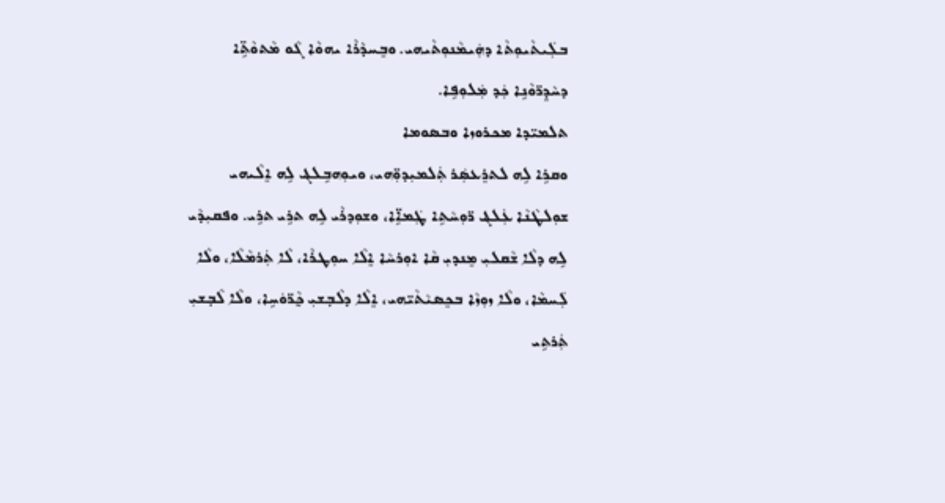ܒܠܲܝܬܵܝܘܼܬܵ‌ܐ ܕܗܲܝܡܵܢܘܼܬܵܝܗ‌ܝ. ܘܒܸܚܕܵܪܵܐ ܝܗܘܵܐ ܓܵܘ ܡܵܬܘܵܬܹ̈‌ܐ ܕܚܵܕܸܪ̈ܘܵܢܹܐ ܟܲܕ ܡܲܠܘܼܦܹܐ.
ܬܠܡܝ̈ܕܐ ܡܟܪܘܙܐ ܘܒܣܘܡܐ
ܘܩܪܹܐ ܠܹܗ ܠܬܪܸܥܣܲܪ ܬܲܠܡܝܼܕܘܼ̈ܗ‌ܝ، ܘܝܘܼܗܒܹܠܔ ܠܹܗ ܐܸܠܵܝܗ‌ܝ ܫܘܼܠܛܵܢܵܐ ܥܲܠܔ ܪ̈ܘܼܚܵܬܹ‌ܐ ܛܲܡܐܹ̈ܐ، ܘܫܘܼܕܪܵܝ ܠܹܗ ܬܪܹܝ ܬܪܹܝ. ܘܦܩܝܼܕܵܝ ܠܹܗ ܕܠܵܐ ܫܵܩܠܝܼ ܡܸܢܕܝܼ ܩܵܐ ܐܘܼܪܚܵܐ ܐܸܠܵܐ ܚܘܼܛܪܵܐ، ܠܵܐ ܬܲܪܡܵܠܵܐ، ܘܠܵܐ ܠܲܚܡܵܐ، ܘܠܵܐ ܙܘܼܙܵܐ ܒܟܸܣܝܵܬܵܝ̈ܗ‌ܝ، ܐܸܠܵܐ ܕܠܵܒ݂ܫܝܼ ܟ̰ܵܪ̈ܘܿܚܹܐ، ܘܠܵܐ ܠܵܒ݂ܫܝܼ ܬܲܪܬܹܝ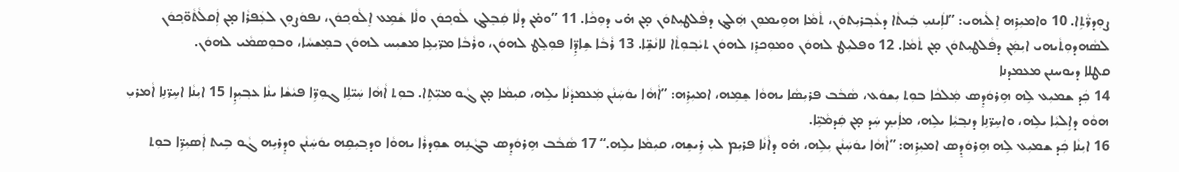ܨܘܼܕܪ̈ܵܬܹ‌ܐ. 10 ܘܐܡܝܼܪܹܗ ܐܸܠܵܝܗ‌ܝ: ”ܠܐܲܝܢܝܼ ܒܲܝܬܵ‌ܐ ܕܥܵܒ݂ܪܝܼܬܘܿܢ، ܬܵܡܵܐ ܗܘܹܝܡܘܼܢ ܗܲܠܔ ܕܦܵܠܛܝܼܬܘܿܢ ܡ̣ܢ ܗ̇ܝ ܕܘܼܟܵܐ. 11 ”ܘܡ̇ܢ ܕܠܵܐ ܩܲܒܸܠܔ ܠܵܘܟ݂ܘܿܢ ܘܠܵܐ ܫܵܡܹܥ ܐܸܠܵܘܟ݂ܘܿܢ، ܢܦܘܿܨܘܼܢ ܠܥܲܦܪܵܐ ܡ̣ܢ ܐܲܩܠܵܬܵܘ̈ܟ݂ܘܿܢ ܠܣܵܗܕܘܼܬܵܝܗ‌ܝ ܐܝܼܡܲܢ ܕܦܵܠܛܝܼܬܘܿܢ ܡ̣ܢ ܬܵܡܵܐ. 12 ܘܦܠܝܼܛ ܠܗܘܿܢ ܘܡܘܼܟܪܸܙ ܠܗܘܿܢ ܬܝܵܒ݂ܘܼܬܵ‌ܐ ܠܐܢܵܫܹ̈ܐ. 13 ܪܵܒܵܐ ܫܹܐܕܹ̈ܐ ܦܘܼܠܸܛ ܠܗܘܿܢ، ܘܪܵܒܵܐ ܡܪ̈ܝܼܥܹܐ ܡܫܝܼܚ ܠܗܘܿܢ ܒܡܸܫܚܵܐ، ܘܒܘܼܣܡܵܝ ܠܗܘܿܢ.
ܩܛܠܐ ܕܝܘܚܢܢ ܡܥܡܕܢܐ
14 ܟܲܕ ܫܡܝܼܥ ܠܹܗ ܗܹܪܘܿܕܸܣ ܡܲܠܟܵܐ ܒܘܼܬ ܝܼܫܘܿܥ، ܣܵܒܵܒ ܦܪܝܼܣܵܐ ܝܗܘܵܐ ܫܸܡܹܗ، ܐܡܝܼܪܹܗ: ”ܐܵܗܵܐ ܝܘܿܚܲܢܵܢ ܡܲܥܡܕܵܢܵܐ ܝܠܹܗ، ܩܝܼܡܵܐ ܡ̣ܢ ܓܵܘ ܡܝܼ̈ܬܹ‌ܐ. ܒܘܼܬ ܐܵܗܵܐ ܚܲܝ̈ܠܹܐ ܓܘܼܪܹ̈ܐ ܦܝܵܫܵܐ ܝܢܵܐ ܥܒ݂ܝܼܕܹܐ 15 ܐܝܼܢܵܐ ܐܚܹܪ̈ܢܹܐ ܐܵܡܪܝܼ ܗܘܵܘ ܕܐܹܠܝܼܵܐ ܝܠܹܗ، ܘܐܚܹܪ̈ܢܹܐ ܕܢܒ݂ܝܼܵܐ ܝܠܹܗ، ܡܐܲܝܟ݂ ܚܲܕ ܡ̣ܢ ܩܲܕܡܵܝܹ̈ܐ.
16 ܐܝܼܢܵܐ ܟܲܕ ܫܡܝܼܥ ܠܹܗ ܗܹܪܘܿܕܸܣ ܐܡܝܼܪܹܗ: ”ܐܵܗܵܐ ܝܘܿܚܲܢܵܢ ܝܼܠܹܗ، ܗ̇ܘ ܕܐܵܢܵܐ ܦܪܝܼܡ ܠܝܼ ܪܹܝܫܹܗ، ܩܝܼܡܵܐ ܝܠܹܗ.“ 17 ܣܵܒܵܒ ܗܹܪܘܿܕܸܣ ܒܓܵܢܹܗ ܫܘܼܕܪܵܐ ܝܗܘܵܐ ܘܕܒ݂ܝܼܩܹܗ ܝܘܿܚܲܢܵܢ ܘܕܸܪܝܹܗ ܓܵܘ ܒܹܝܬ ܐܲܣܝܼܪܹ̈ܐ ܒܘܼܬ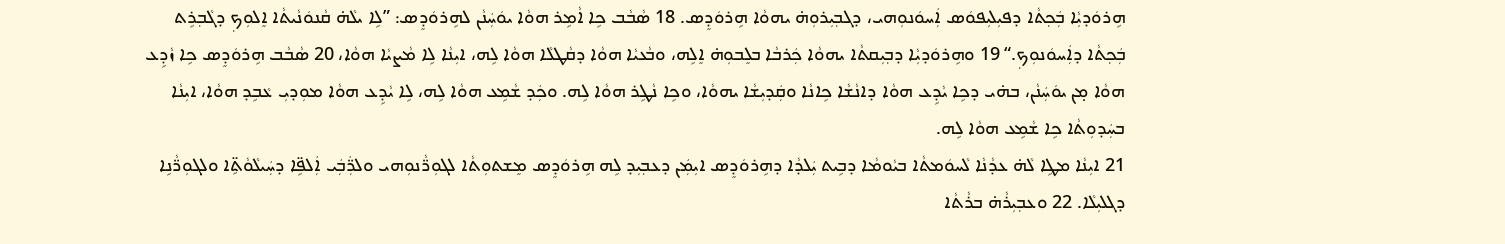ܗܹܪܘܿܕܝܼܵܐ ܒܲܟ݂ܬܵ‌ܐ ܕܦܝܼܠܝܼܦܘܿܣ ܐܲܚܘܿܢܘܼܗ‌ܝ، ܕܓܒ݂ܝܼܪܘܼܗ̇ ܝܗܘܵܐ ܗܹܪܘܿܕܸܣ. 18 ܣܵܒܵܒ ܟܹܐ ܐܵܡܹܪ ܗܘܵܐ ܝܘܿܚܲܢܵܢ ܠܗܹܪܘܿܕܸܣ: ”ܠܹܐ ܝܠܵܗ̇ ܩܵܢܘܿܢܵܝܬܵ‌ܐ ܐܸܠܘܼܟ݂ ܕܓܵܒ݂ܪܹܬ ܒܲܟ݂ܬܵ‌ܐ ܕܐܲܚܘܿܢܘܼܟ݂.“ 19 ܘܗܹܪܘܿܕܝܼܵܐ ܕܒ݂ܝܼܩܬܵ‌ܐ ܝܗܘܵܐ ܟܲܪܒܵܐ ܒܠܸܒܘܼܗ̇ ܐܸܠܹܗ، ܘܒܵܥܝܵܐ ܗܘܵܐ ܕܩܵܛܠܵܐ ܗܘܵܐ ܠܹܗ، ܐܝܼܢܵܐ ܠܹܐ ܡܵܨܝܵܐ ܗܘܵܐ، 20 ܣܵܒܵܒ ܗܹܪܘܿܕܸܣ ܟܹܐ ܙܵܕܹܥ ܗܘܵܐ ܡ̣ܢ ܝܘܿܚܲܢܵܢ، ܒܗ̇ܝ ܕܟܹܐ ܝܵܕܹܥ ܗܘܵܐ ܕܐܢܵܫܵܐ ܟܹܐܢܵܐ ܘܩܲܕܝܼܫܵܐ ܝܗܘܵܐ، ܘܟܹܐ ܢܵܛܹܪ ܗܘܵܐ ܠܹܗ. ܘܟܲܕ ܫܵܡܹܥ ܗܘܵܐ ܠܹܗ، ܠܹܐ ܝܵܕܹܥ ܗܘܵܐ ܡܘܼܕܝܼ ܥܵܒܹܕ ܗܘܵܐ، ܐܝܼܢܵܐ ܒܚܲܕܘܼܬܵ‌ܐ ܟܹܐ ܫܵܡܹܥ ܗܘܵܐ ܠܹܗ.
21 ܐܝܼܢܵܐ ܡܛܹܐ ܠܵܗ̇ ܥܕܵܢܵܐ ܠܵܚܘܿܡܬܵ‌ܐ ܒܝܵܘܡܵܐ ܕܒܹܝܬ ܝܲܠܕܵܐ ܕܗܹܪܘܿܕܸܣ ܐܝܼܡܲܢ ܕܥܒ݂ܝܼܕ ܠܹܗ ܗܹܪܘܿܕܸܣ ܡܸܫܬܘܼܬܵ‌ܐ ܠܓܘܼܪ̈ܵܢܘܼܗ‌ܝ ܘܠܪ̈ܲܒܲܝ ܐܲܠܦܹ̈ܐ ܕܚܲܝܠܵܘܵܬܹ̈‌ܐ ܘܠܓܘܼܪ̈ܵܢܹܐ ܕܓܠܝܼܠܵܐ. 22 ܘܥܒ݂ܝܼܪܵܗ̇ ܒܪܵܬܵ‌ܐ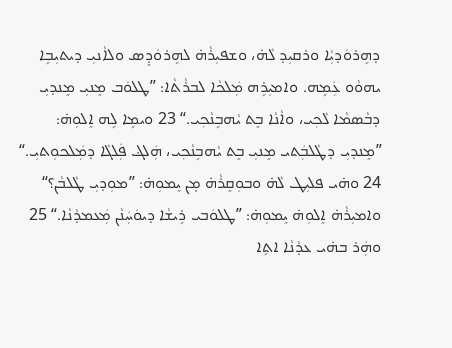ܕܗܹܪܘܿܕܝܼܵܐ ܘܪܩܝܼܕ ܠܵܗ̇، ܘܫܦܝܼܪܵܗ̇ ܠܗܹܪܘܿܕܸܣ ܘܠܐܵܢܝܼ ܕܝܬܝܼܒܹܐ ܝܗܘܵܘ ܥܲܡܹܗ. ܘܐܡܝܼܪܹܗ ܡܲܠܟܵܐ ܠܒܪܵܬܵ‌ܐ: ”ܛܠܘܿܒ ܡܸܢܝܼ ܡܸܢܕܝܼ ܕܒܵܣܡܵܐ ܠܵܟ݂ܝ، ܘܐܵܢܵܐ ܒܸܬ ܝܵܗܒܹܢܵܟ݂ܝ.“ 23 ܘܝܡܹܐ ܠܹܗ ܐܸܠܘܼܗ̇: ”ܡܸܢܕܝܼ ܕܛܵܠܒܲܬ‌ܝ ܡܸܢܝܼ ܒܸܬ ܝܵܗܒܹܢܵܟ݂ܝ، ܗܲܠܔ ܦܲܠܓܵܐ ܕܡܲܠܟܘܼܬ‌ܝܼ.“ 24 ܘܗ̇ܝ ܦܠܝܼܛ ܠܵܗ̇ ܘܒܘܼܩܸܪܵܗ̇ ܡ̣ܢ ܝܸܡܘܼܗ̇: ”ܡܘܼܕܝܼ ܛܵܠܒܵܢ؟“ ܘܐܡܝܼܪܵܗ̇ ܐܸܠܘܼܗ̇ ܝܸܡܘܼܗ̇: ”ܛܠܘܿܒܝ ܪܹܝܫܵܐ ܕܝܘܿܚܲܢܵܢ ܡܲܥܡܕܵܢܵܐ.“ 25 ܘܗܲܪ ܒܗ̇ܝ ܥܕܵܢܵܐ ܐܬܹ‌ܐ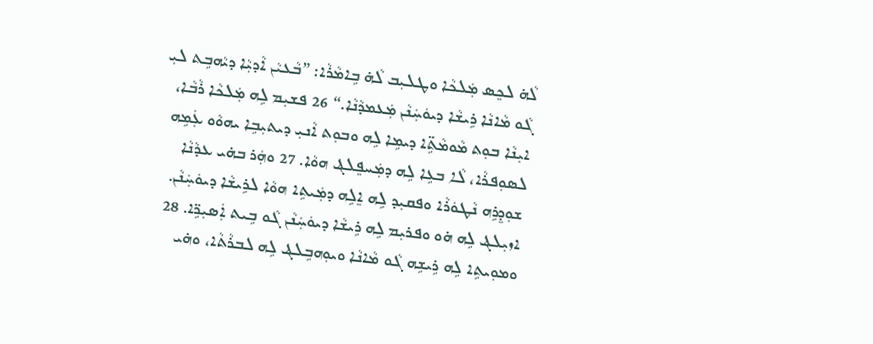ܠܵܗ̇ ܠܟܸܣ ܡܲܠܟܵܐ ܘܛܠܝܼܒ ܠܵܗ̇ ܒܹܐܡܵܪܵܐ: ”ܒܵܥܝܵܢ ܐܵܕܝܼܵܐ ܕܝܵܗܒܹܬ ܠܝܼ ܓܵܘ ܡܵܐܢܵܐ ܪܹܝܫܵܐ ܕܝܘܿܚܲܢܵܢ ܡܲܥܡܕܵܢܵܐ.“ 26 ܦܫܝܼܡ ܠܹܗ ܡܲܠܟܵܐ ܪܵܒܵܐ، ܐܝܼܢܵܐ ܒܘܼܬ ܡܵܘܡܵܬܹ̈‌ܐ ܕܝܡܹܐ ܠܹܗ ܘܒܘܼܬ ܐܵܢܝܼ ܕܝܬܝܼܒܹܐ ܝܗܘܵܘ ܥܲܡܹܗ ܠܣܘܼܦܪܵܐ، ܠܵܐ ܒܥܹܐ ܠܹܗ ܕܡܲܚܦܸܠܔ ܗܘܵܐ. 27 ܘܗܲܪ ܒܗ̇ܝ ܥܕܵܢܵܐ ܫܘܼܕܸܪܹܗ ܢܵܛܘܿܪܵܐ ܘܦܩܝܼܕ ܠܹܗ ܐܸܠܹܗ ܕܡܲܝܬܹ‌ܐ ܗܘܵܐ ܠܪܹܝܫܵܐ ܕܝܘܿܚܲܢܵܢ. ܐܙܝܼܠܔ ܠܹܗ ܗ̇ܘ ܘܦܪܝܼܡ ܠܹܗ ܪܹܝܫܵܐ ܕܝܘܿܚܲܢܵܢ ܓܵܘ ܒܹܝܬ ܐܲܣܝܼܪܹ̈ܐ. 28 ܘܡܘܼܝܬܹ‌ܐ ܠܹܗ ܪܹܝܫܹܗ ܓܵܘ ܡܵܐܢܵܐ ܘܝܘܼܗܒܹܠܔ ܠܹܗ ܠܒܪܵܬܵ‌ܐ، ܘܗ̇ܝ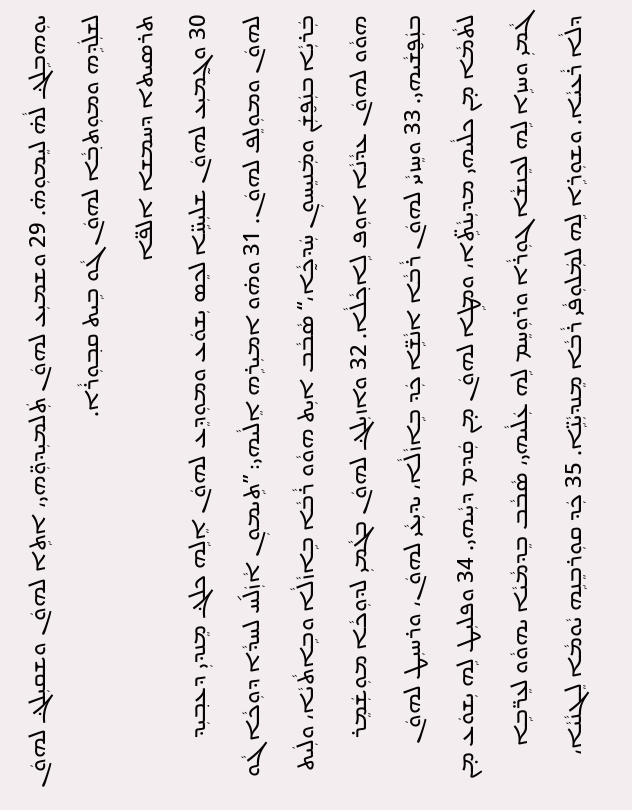ܝܘܼܗܒܹܠܔ ܠܵܗ̇ ܠܝܸܡܘܼܗ̇. 29 ܘܫܡܝܼܥ ܠܗܘܿܢ ܬܲܠܡܝܼܕܘܼ̈ܗ‌ܝ، ܐܬܹ‌ܐ ܠܗܘܿܢ ܘܫܩܝܼܠܔ ܠܗܘܿܢ ܠܫܠܲܕܹܗ ܘܡܘܼܬܒ݂ܵܐ ܠܗܘܿܢ ܓܵܘ ܒܹܝܬ ܩܒ݂ܘܼܪܵܐ.
ܬܪܣܝܬ‌ܐ ܕܚܡܫܐ ܐܠܦ̈ܐ
30 ܘܓ̰ܡܝܼܥ ܠܗܘܿܢ ܫܠܝܼܚܹ̈ܐ ܠܟܸܣ ܝܼܫܘܿܥ ܘܡܘܼܕܸܥ ܠܗܘܿܢ ܐܸܠܹܗ ܟܠܔ ܡܸܢܕܝܼ ܕܥܒ݂ܝܼܕ ܠܗܘܿܢ ܘܡܘܼܠܸܦ ܠܗܘܿܢ. 31 ܘܗ̇ܘ ܐܡܝܼܪܹܗ ܐܸܠܵܝܗ‌ܝ: ”ܬܹܝܡܘܼܢ ܐܵܙܲܠ݇ܚ ܠܚܕܵܐ ܕܘܼܟܵܐ ܓܵܘ ܒܲܪܝܼܵܐ ܒܢܲܦ̮ܫܲܢ ܘܡܲܢܝܸܚܘܼܢ ܚܲܕܟ̰ܵܐ،“ ܣܵܒܵܒ ܐܝܼܬ ܗܘܵܘ ܪܵܒܵܐ ܒܹܐܙܵܠܵܐ ܘܒܹܐܬܵܝܵܐ، ܘܠܲܝܬ ܗܘܵܘ ܠܗܘܿܢ ܥܕܵܢܵܐ ܐܘܼܦ ܠܹܐܟ݂ܵܠܵܐ. 32 ܘܐܙܝܼܠܔ ܠܗܘܿܢ ܒܓܵܡܝܼ ܠܕܘܼܟܵܐ ܡܘܼܫܲܡܸܪ ܒܢܲܦ̮ܫܵܝܗ‌ܝ. 33 ܘܚܸܙܝܵܝ ܠܗܘܿܢ ܪܵܒܵܐ ܐܢܵܫܹ̈ܐ ܟܲܕ ܒܹܐܙܵܠܵܐ، ܝܕܝܼܥܵܝ ܠܗܘܿܢ، ܘܪܚܝܼܛ ܠܗܘܿܢ ܠܬܵܡܵܐ ܡ̣ܢ ܟܠܵܝܗ‌ܝ ܡܕܝܼܢܵܬܹ̈‌ܐ، ܘܡܛܹܐ ܠܗܘܿܢ ܡ̣ܢ ܩܲܕܡ ܕܝܼܵܝܗ‌ܝ. 34 ܘܦܠܝܼܛ ܠܹܗ ܝܼܫܘܿܥ ܡ̣ܢ ܓܵܡܝܼ ܘܚܙܹܐ ܠܹܗ ܠܟܸܢܫܵܐ ܓܘܼܪܵܐ ܘܪܘܼܚܸܡ ܠܹܗ ܥܲܠܵܝܗ‌ܝ، ܣܵܒܵܒ ܒܸܕܡܵܝܵܐ ܝܗܘܵܘ ܠܥܸܪ̈ܒܹܐ ܕܠܵܐ ܪܵܥܝܵܐ. ܘܫܘܼܪܹܐ ܠܹܗ ܠܡܲܠܘܼܦܵܝ ܪܵܒܵܐ ܡܸܢܕܝܼܵܢܹ̈ܐ. 35 ܟܲܕ ܩܘܼܪܒܸܢܹܗ ܝܵܘܡܵܐ ܠܸܓܢܵܝܵܐ،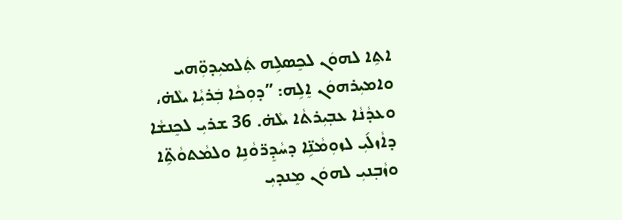ܐܬܹ‌ܐ ܠܗܘܿܢ ܠܟܸܣܠܹܗ ܬܲܠܡܝܼܕܘܼ̈ܗ‌ܝ ܘܐܡܝܼܪܗܘܿܢ ܐܸܠܹܗ: ”ܕܘܼܟܵܐ ܒܲܪܝܼܵܐ ܝܠܵܗ̇، ܘܥܕܵܢܵܐ ܥܒ݂ܝܼܪܬܵ‌ܐ ܝܠܵܗ̇. 36 ܫܪܝܼ ܠܟܸܢܫܵܐ ܕܐܵܙܠ݇ܝܼ ܠܙܘܼܡܵܢܹ̈ܐ ܕܚܵܕܸܪ̈ܘܵܢܹܐ ܘܠܡܵܬܘܵܬܹ̈‌ܐ ܘܙܵܒ݂ܢܝܼ ܠܗܘܿܢ ܡܸܢܕܝܼ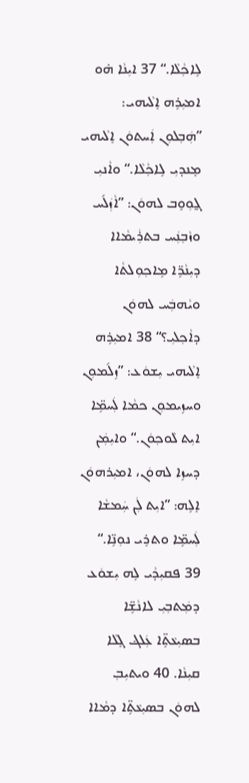ܠܹܐܟ݂ܵܠܵܐ.“ 37 ܐܝܼܢܵܐ ܗ̇ܘ ܐܡܝܼܪܹܗ ܐܸܠܵܝܗ‌ܝ: ”ܗܲܒ݂ܠܘܼܢ ܐܲܚܬܘܿܢ ܐܸܠܵܝܗ‌ܝ ܡܸܢܕܝܼ ܠܹܐܟ݂ܵܠܵܐ.“ ܘܐܵܢܝܼ ܓ̰ܘܼܘܸܒ ܠܗܘܿܢ: ”ܐܵܙܲܠ݇ܚ ܘܙܵܒ݂ܢܲܚ ܒܬܪܲܝܡܵܐܐ ܕܝܼܢܵܪܹ̈ܐ ܡܹܐܟ݂ܘܼܠܬܵ‌ܐ ܘܝܵܗܒܲܚ ܠܗܘܿܢ ܕܐܵܟ݂ܠܝܼ؟“ 38 ܐܡܝܼܪܹܗ ܐܸܠܵܝܗ‌ܝ ܝܼܫܘܿܥ: ”ܙܹܠ݇ܡܘܼܢ ܘܚܙܹܝܡܘܼܢ ܟܡܵܐ ܠܲܚܡܹ̈ܐ ܐܝܼܬ ܠܵܘܟ݂ܘܿܢ.“ ܘܐܝܼܡܲܢ ܕܚܙܹܐ ܠܗܘܿܢ، ܐܡܝܼܪܗܘܿܢ ܐܸܠܹܗ: ”ܐܝܼܬ ܠܲܢ ܚܲܡܫܵܐ ܠܲܚܡܹ̈ܐ ܘܬܪܹܝ ܢܘܼܢܹ̈ܐ.“ 39 ܦܩܝܼܕܵܝ ܠܹܗ ܝܼܫܘܿܥ ܕܡܲܬܒ݂ܝܼ ܠܐܢܵܫܹ̈ܐ ܒܣܝܼܥܵܬܹ̈‌ܐ ܥܲܠܔ ܓܸܠܵܐ ܩܝܼܢܵܐ. 40 ܘܝܬܝܼܒ݂ ܠܗܘܿܢ ܒܣܝܼܥܵܬܹ̈‌ܐ ܕܡܵܐܐ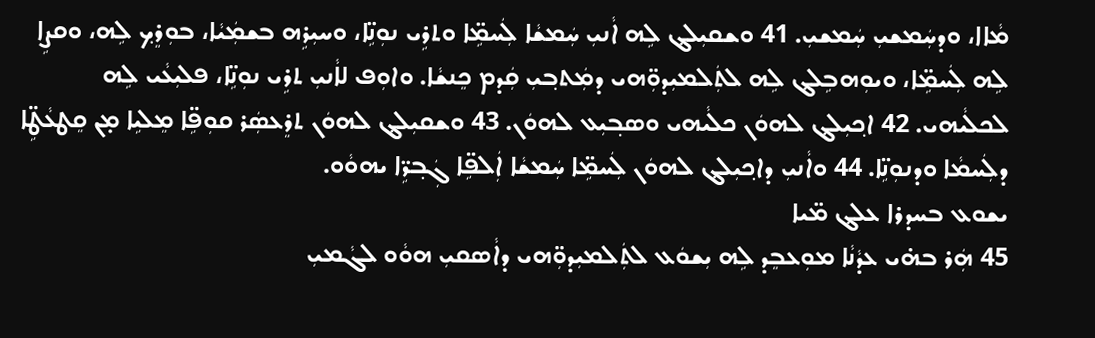ܡܵܐܐ، ܘܕܚܲܡܫܝܼ ܚܲܡܫܝܼ. 41 ܘܫܩܝܼܠܔ ܠܹܗ ܐܵܢܝܼ ܚܲܡܫܵܐ ܠܲܚܡܹ̈ܐ ܘܬܪܹܝ ܢܘܼܢܹ̈ܐ، ܘܚܝܼܪܹܗ ܒܫܡܲܝܵܐ، ܒܘܼܪܸܟ݂ ܠܹܗ، ܘܩܨܹܐ ܠܹܗ ܠܲܚܡܹ̈ܐ، ܘܝܘܼܗܒܹܠܔ ܠܹܗ ܠܬܲܠܡܝܼܕܘܼ̈ܗ‌ܝ ܕܡܲܬܒ݂ܝܼ ܩܲܕܡ ܟܸܢܫܵܐ. ܘܐܘܼܦ ܠܐܵܢܝܼ ܬܪܹܝ ܢܘܼܢܹ̈ܐ، ܦܠܝܼܥܵܝ ܠܹܗ ܠܟܠܵܝܗ‌ܝ. 42 ܐܟ݂ܝܼܠܔ ܠܗܘܿܢ ܟܠܵܝܗ‌ܝ ܘܣܒ݂ܝܼܥ ܠܗܘܿܢ. 43 ܘܫܩܝܼܠܔ ܠܗܘܿܢ ܬܪܸܥܣܲܪ ܩܘܼܦܹ̈ܐ ܡܸܠܝܹܐ ܡ̣ܢ ܩܸܛܥܵܛܹ̈ܐ ܕܠܲܚܡܵܐ ܘܕܢܘܼܢܹ̈ܐ. 44 ܘܐܵܢܝܼ ܕܐܟ݂ܝܼܠܔ ܠܗܘܿܢ ܠܲܚܡܹ̈ܐ ܚܲܡܫܵܐ ܐܲܠܦܹ̈ܐ ܓܲܒ݂ܪܹ̈ܐ ܝܗܘܵܘ.
ܝܫܘܥ ܒܚܕܪܐ ܥܠܔ ܡ̈ܝܐ
45 ܗܲܪ ܒܗ̇ܝ ܥܕܵܢܵܐ ܡܘܼܥܒܸܕ ܠܹܗ ܝܼܫܘܿܥ ܠܬܲܠܡܝܼܕܘܼ̈ܗ‌ܝ ܕܐܵܣܩܝܼ ܗܘܵܘ ܠܓܵܡܝܼ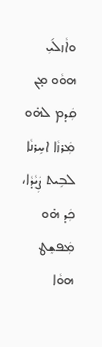ܘܐܵܙܠ݇ܝܼ ܗܘܵܘ ܡ̣ܢ ܩܲܕܡ ܠܗ̇ܘ ܡܲܪܙܵܐ ܐܚܹܪܢܵܐ ܠܒܹܝܬ ܨܲܝܵܕܵܐ، ܟܲܕ ܗ̇ܘ ܡܲܦܫܸܛ ܗܘܵܐ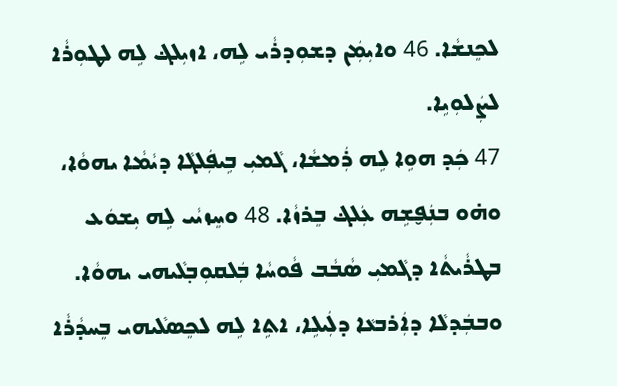ܠܟܸܢܫܵܐ. 46 ܘܐܝܼܡܲܢ ܕܫܘܼܕܪܵܝ ܠܹܗ، ܐܙܝܼܠܔ ܠܹܗ ܠܛܘܼܪܵܐ ܠܨܲܠܘܼܝܹܐ.
47 ܟܲܕ ܗܘܹܐ ܠܹܗ ܪܲܡܫܵܐ، ܓܵܡܝܼ ܒܹܝܦܲܠܓܵܐ ܕܝܵܡܵܐ ܝܗܘܵܐ، ܘܗ̇ܘ ܒܢܲܦ̮ܫܹܗ ܥܲܠܔ ܒܸܪܙܵܐ. 48 ܘܚܸܙܝܵܝ ܠܹܗ ܝܼܫܘܿܥ ܒܛܪܵܝܬܵ‌ܐ ܕܓܵܡܝܼ ܣܵܒܵܒ ܦܵܘܚܵܐ ܒܲܠܩܘܼܒ݂ܠܵܝܗ‌ܝ ܝܗܘܵܐ. ܘܒܒܲܕܠܵܐ ܕܐܲܪܒܥܵܐ ܕܠܲܝܠܹܐ، ܐܬܹ‌ܐ ܠܹܗ ܠܟܸܣܠܵܝܗ‌ܝ ܒܸܚܕܵܪܵܐ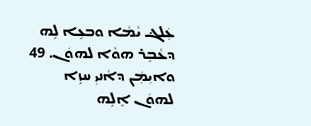ܥܲܠܔ ܝܵܡܵܐ ܘܒܥܹܐ ܠܹܗ ܕܥܵܒܹܪ ܗܘܵܐ ܠܗܘܿܢ. 49 ܘܐܝܼܡܲܢ ܕܐܵܢܝܼ ܚܙܹܐ ܠܗܘܿܢ ܐܸܠܹܗ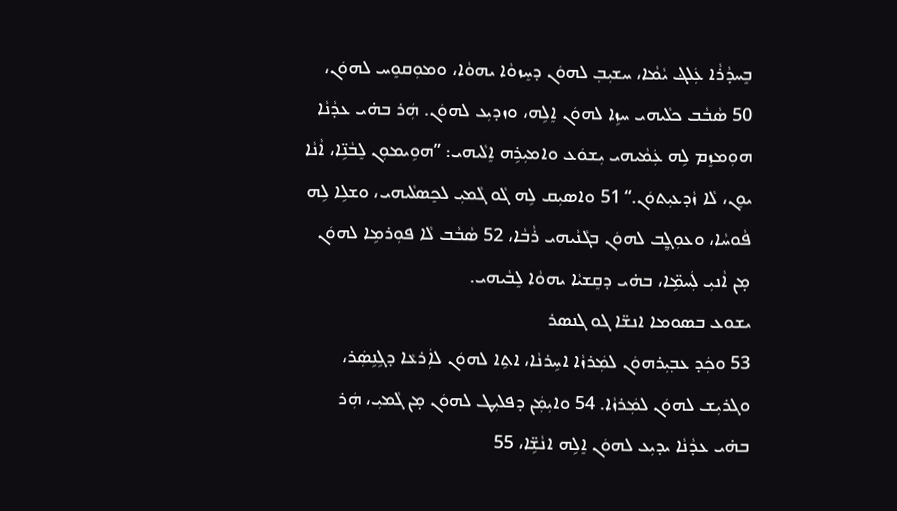ܒܸܚܕܵܪܵܐ ܥܲܠܔ ܝܵܡܵܐ، ܚܫܝܼܒ݂ ܠܗܘܿܢ ܕܚܸܙܘܵܐ ܝܗܘܵܐ، ܘܡܘܼܩܘܸܚ ܠܗܘܿܢ، 50 ܣܵܒܵܒ ܟܠܵܝܗ‌ܝ ܚܙܹܐ ܠܗܘܿܢ ܐܸܠܹܗ، ܘܙܕܝܼܥ ܠܗܘܿܢ. ܗܲܪ ܒܗ̇ܝ ܥܕܵܢܵܐ ܗܘܼܡܙܸܡ ܠܹܗ ܥܲܡܵܝܗ‌ܝ ܝܼܫܘܿܥ ܘܐܡܝܼܪܹܗ ܐܸܠܵܝܗ‌ܝ: ”ܗܘܹܝܡܘܼܢ ܠܸܒܵܢܹ̈ܐ، ܐܵܢܵܐ ܝܘܸܢ، ܠܵܐ ܙܵܕܥܝܼܬܘܿܢ.“ 51 ܘܐܣܝܼܩ ܠܹܗ ܓܵܘ ܓܵܡܝܼ ܠܟܸܣܠܵܝܗ‌ܝ، ܘܫܠܹܐ ܠܹܗ ܦܵܘܚܵܐ، ܘܥܘܼܓ̰ܸܒ ܠܗܘܿܢ ܒܓܵܢܵܝܗ‌ܝ ܪܵܒܵܐ، 52 ܣܵܒܵܒ ܠܵܐ ܦܘܼܪܡܹܐ ܠܗܘܿܢ ܡ̣ܢ ܐܵܢܝܼ ܠܲܚܡܹ̈ܐ، ܒܗ̇ܝ ܕܩܸܫܝܵܐ ܝܗܘܵܐ ܠܸܒܵܝܗ‌ܝ.
ܝܫܘܥ ܒܣܘܡܐ ܐܢܫ̈ܐ ܓܘ ܓܢܣܪ
53 ܘܟܲܕ ܥܒ݂ܝܼܪܗܘܿܢ ܠܡܲܪܙܵܐ ܐܚܹܪܢܵܐ، ܐܬܹ‌ܐ ܠܗܘܿܢ ܠܐܲܪܥܵܐ ܕܓܹܢܹܣܲܪ، ܘܓܪܝܼܫ ܠܗܘܿܢ ܠܡܲܪܙܵܐ. 54 ܘܐܝܼܡܲܢ ܕܦܠܝܼܛ ܠܗܘܿܢ ܡ̣ܢ ܓܵܡܝܼ، ܗܲܪ ܒܗ̇ܝ ܥܕܵܢܵܐ ܝܕܝܼܥ ܠܗܘܿܢ ܐܸܠܹܗ ܐܢܵܫܹ̈ܐ، 55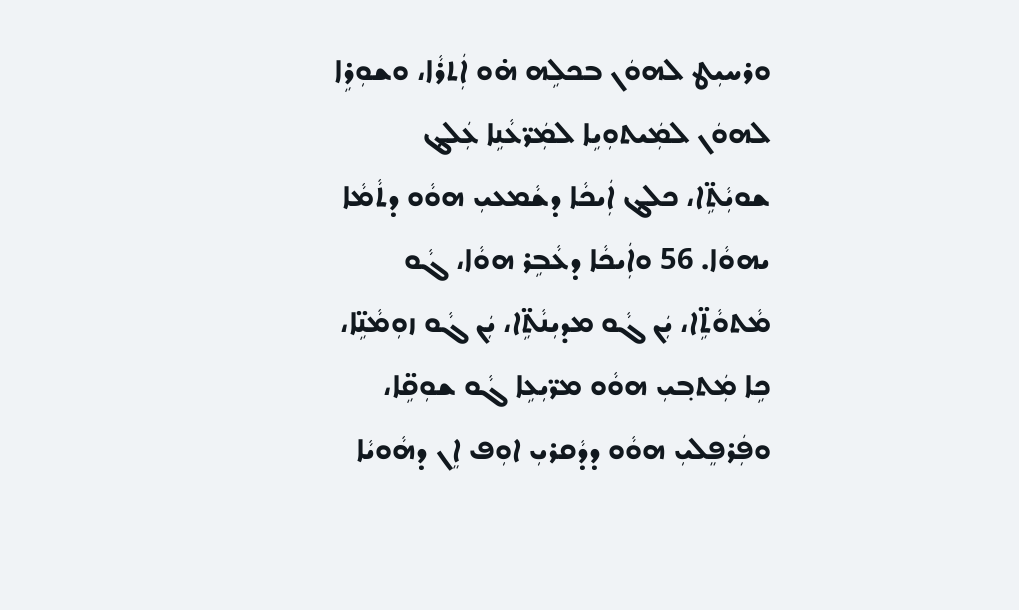ܘܪܚܝܼܛ ܠܗܘܿܢ ܒܟܠܹܗ ܗ̇ܘ ܐܲܬܪܵܐ، ܘܫܘܼܪܹܐ ܠܗܘܿܢ ܠܡܲܝܬܘܼܝܹܐ ܠܡܲܪ̈ܥܵܢܹܐ ܥܲܠܔ ܫܘܝܼܵܬܹ̈‌ܐ، ܟܠܔ ܐܲܝܟܵܐ ܕܫܵܡܥܝܼ ܗܘܵܘ ܕܬܵܡܵܐ ܝܗܘܵܐ. 56 ܘܐܲܝܟܵܐ ܕܥܵܒܹܪ ܗܘܵܐ، ܓܵܘ ܡܵܬܘܵܬܹ̈‌ܐ، ܝܲܢ ܓܵܘ ܡܕܝܼܢܵܬܹ̈‌ܐ، ܝܲܢ ܓܵܘ ܙܘܼܡܵܢܹ̈ܐ، ܟܹܐ ܡܲܬܒ݂ܝܼ ܗܘܵܘ ܡܪ̈ܝܼܥܹܐ ܓܵܘ ܫܘܼܩܹ̈ܐ، ܘܦܲܪܦܸܠܝܼ ܗܘܵܘ ܕܕܵܩܪܝܼ ܐܘܼܦ ܐܸܢ ܕܗܵܘܝܵܐ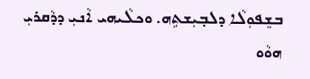ܒܫܸܦܘܼܠܵܐ ܕܠܒ݂ܝܼܫܬܹܗ. ܘܟܠܵܝܗ‌ܝ ܐܵܢܝܼ ܕܕܵܩܪܝܼ ܗܘܵܘ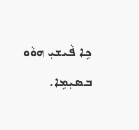ܟܹܐ ܦܵܝܫܝܼ ܗܘܵܘ ܒܣܝܼܡܹܐ.